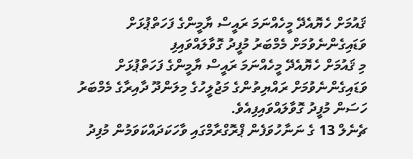ޤައުމަށް ހެޔޮއެދޭ މީހެއްނަމަ ރައީސް ޔާމީންގެ ފަހަތްޕުޅަށް ވަޑައިގެންނެވުމަށް މެމްބަރު މުފީދު ގޮވާލައްވައިފި
މި ޤައުމަށް ހެޔޮއެދޭ މީހެއްނަމަ ރައީސް ޔާމީންގެ ފަހަތްޕުޅަށް ވަޑައިގެންނެވުމަށް ރައްޔިތުންގެ މަޖުލީހުގެ މިލަންދޫ ދާއިރާގެ މެމްބަރު ހަސަން މުފީދު ގޮވާލައްވައިފިއެވެ.
ޗެނެލް 13 ގެ ނަނާހުވަފެން ޕްރޮގްރާމްގައި ވާހަކަދައްކަވަމުން މުފިދު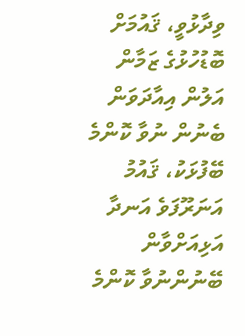ވިދާޅުވީ، ޤައުމަށް ބޮޑުހުޅުގެ ޒަމާން އަލުން އިއާދަވަން ބެނުން ނުވާ ކޮންމެ ބޭފުޅަކު، ޤައުމު އަނަރޫފަވެ އަނދާ އަޅިއަށްވާން ބޭނުންނުވާ ކޮންމެ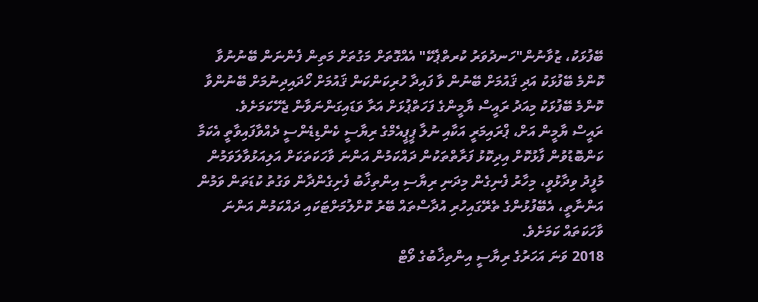ބޭފުޅަކު، ޒުވާނުން"ހަނދުވަރު ކުރތްޕެކޭ" އެއްގޮތަށް މަގުތަށް މަތިން ފެންނަން ބޭނުނުވާ ކޮންމެ ބޭފުޅަކު އަދި ޤައުމަށް ބޭނުން ވާ ފައިދާ ހުރިކަންކަން ޤައުމަށް ހޯދައިދިނުމަށް ބޭނުންވާ ކޮންމެ ބޭފުޅަކު މިއަދު ރައީސް ޔާމީންގެ ފަހަތްޕުޅަށް އަރާ ވަޑައިގަންނަވާން ޖެހޭކަމަށެވެ.
ރައީސް ޔާމީން އަށް، ޕްރައިމަރީ އަކާއި ނުލާ ޕީޕީއެމްގެ ރިޔާސީ ކެންޑިޑެންސީ ދެއްވާފައިވާތީ އެކަމާ ކަންބޮޑުވުން ފާޅުކޮށް އިދިކޮޅު ފަރާތްތަކުން ދައްކަމުން އަންނަ ވާހަކަތަކަށް އަލިއަޅުވާލަވަމުން މުފީދު ވިދާޅުވީ، މިހާރު ފެނިގެން މިދަނި ރިޔާސި އިންތިޚާބު ފެށިގެންދާން ވަގުތު ކުޑަތަން ވަމުން އަންނާތީ، އެބޭފުޅުންގެ ތެރޭގައިހުރި އުދާސްތައް ބޭރު ކޮށްލުމަށްޓަކައި ދައްކަމުން އަންނަ ވާހަކަތައް ކަމަށެވެ.
2018 ވަނަ އަހަރުގެ ރިޔާސީ އިންތިޚާބުގެ ވޯޓް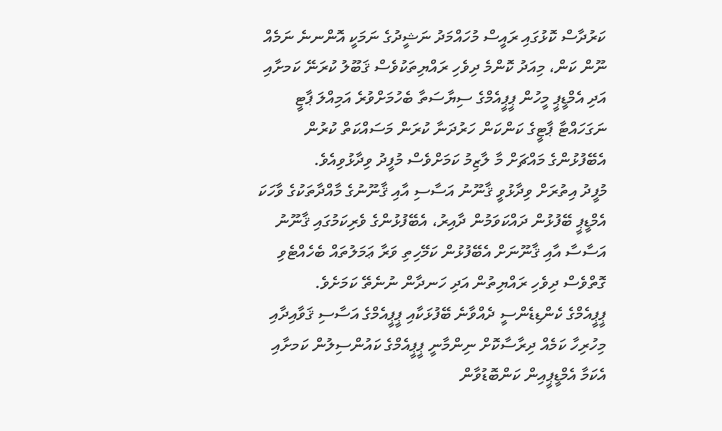ކަރުދާސް ކޮޅުގައި ރައީސް މުހައްމަދު ނަޝީދުގެ ނަމަކީ އޮންނނެ ނަމެއް ނޫން ކަން، މިއަދު ކޮންމެ ދިވެހި ރައްޔިތަކުވެސް ޤަބޫލު ކުރަނޭ ކަމށާއި އަދި އެމްޑީޕީ މީހުން ޕީޕީއެމްގެ ސިޔާސަތާ ބެހުމަށްވުރެ އަމިއްލަ ޕާޓީ ނަގަހައްޓާ ޕާޓީގެ ކަންކަން ހަރުދަނާ ކުރަން މަސައްކަތް ކުރުން އެބޭފުޅުންގެ މައްޗަށް މާ ލާޒިމު ކަމަށްވެސް މުފީދު ވިދާޅުވިއެވެ.
މުފީދު އިތުރަށް ވިދާޅުވީ ޤާނޫނު އަސާސި އާއި ޤާނޫނުގެ މާއްދާތަކުގެ ވާހަކަ އެމްޑީޕީ ބޭފުޅުން ދައްކަވަމުން ދާއިރު، އެބޭފުޅުންގެ ވެރިކަމުގައި ޤާނޫނު އަސާސާ އާއި ޤާނޫނަށް އެބޭފުޅުން ކަމޭހިތި ވަރާ ޢަމަލުތައް ބެހެއްޓެވި ގޮތްވެސް ދިވެހި ރައްޔިތުން އަދި ހަނދާން ނުނެތޭ ކަމަށެވެ.
ޕީޕީއެމްގެ ކެންޑިޑެންސީ ދެއްވާނެ ބޭފުޅަކާއި ޕީޕީއެމްގެ އަސާސި ޤަވާއިދާއި މިހުރިހާ ކަމެއް ދިރާސާކޮށް ނިންމާނީ ޕީޕީއެމްގެ ކައުންސިލުން ކަމށާއި އެކަމާ އެމްޑީޕީއިން ކަންބޮޑުވާން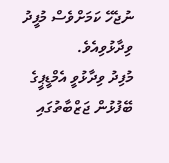ނުޖެހޭ ކަމަށްވެސް މުފީދު ވިދާޅުވިއެވެ.
މުފިދު ވިދާޅުވީ އެމްޑީޕީގެ ބޭފުޅުން ޖަޒްބާތުގައި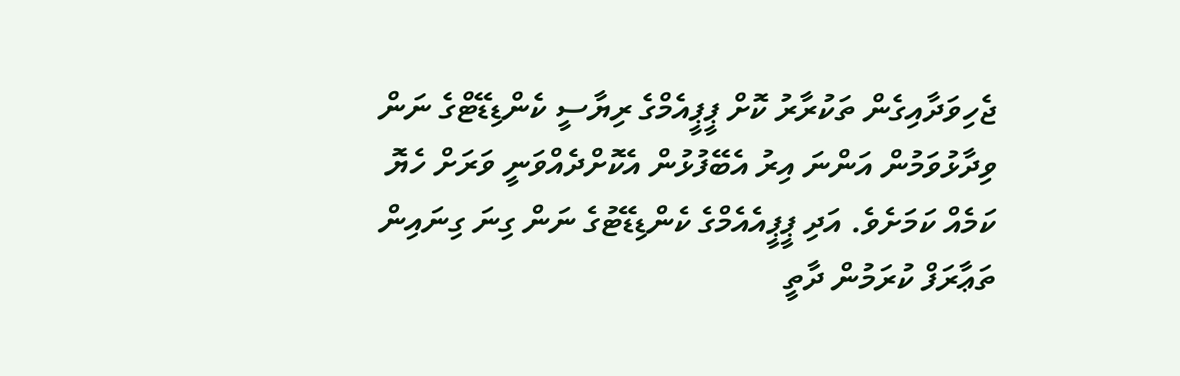ޖެހިވަދާއިގެން ތަކުރާރު ކޮށް ޕީޕީއެމްގެ ރިޔާސީ ކެންޑިޑޭޓްގެ ނަން ވިދާޅުވަމުން އަންނަ އިރު އެބޭފުޅުން އެކޮށްދެއްވަނީ ވަރަށް ހެޔޮ ކަމެއް ކަމަށެވެ. އަދި ޕީޕީއެއެމްގެ ކެންޑިޑޭޓުގެ ނަން ގިނަ ގިނައިން ތަޢާރަފް ކުރަމުން ދާތީ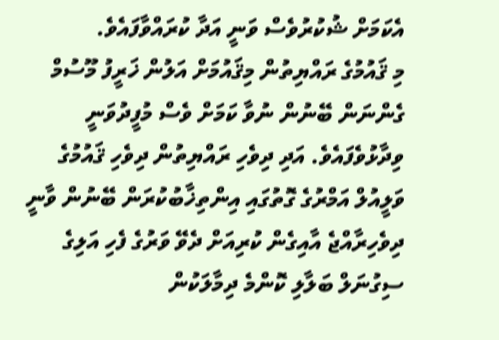އެކަމަށް ޝުކުރުވެސް ވަނީ އަދާ ކުރައްވާފައެވެ.
މި ޤައުމުގެ ރައްޔިތުން މިޤައުމަށް އަލުން ޚަރީފު މޫސުމް ގެންނަން ބޭނުން ނުވާ ކަމަށް ވެސް މުފީދުވަނީ ވިދާޅުވެފައެވެ. އަދި ދިވެހި ރައްޔިތުން ދިވެހި ޤައުމުގެ ވަލީއުލް އަމްރުގެ ގޮތުގައި އިންތިޚާބުކުރަން ބޭނުން ވާނީ ދިވެހިރާއްޖެ އާއިގެން ކުރިއަށް ދެވޭ ވަރުގެ ފެހި އަލިގެ ސިގުނަލް ބަލާލި ކޮންމެ ދިމާލަކުން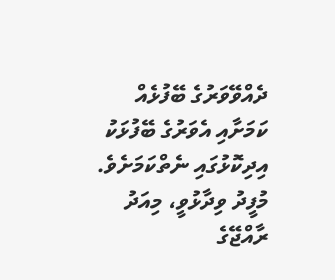ދެއްވޭވަރުގެ ބޭފުޅެއް ކަމަށާއި އެވަރުގެ ބޭފުޅަކު އިދިކޮޅުގައި ނެތްކަމަށެވެ.
މުފީދު ވިދާޅުވީ، މިއަދު ރާއްޖޭގެ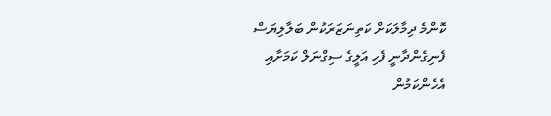ކޮންމެ ދިމާލަކަށް ކަތިނަޒަރަކުން ބަލާލިޔަސް ފެނިގެންދާނީ ފެހި އަލީގެ ސިގްނަލް ކަމަށާއި އެހެންކަމުން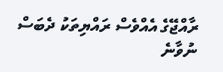ރާއްޖޭގެ އެއްވެސް ރައްޔިތަކު ދެބަސް ނުވާނެ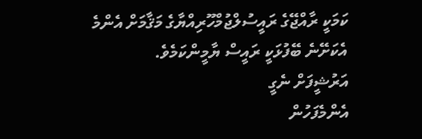ކަމަކީ ރާއްޖޭގެ ރައީސުލްޖުމްހޫރިއްޔާގެ މަޤާމަށް އެންމެ އެކަށޭނެ ބޭފުޅަކީ ރައީސް ޔާމީންކަމެވެ.
އަރުޝީފަށް ނެގީ
އެންމެފަހުން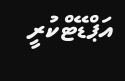އަޕްޑޭޓްކުރީ